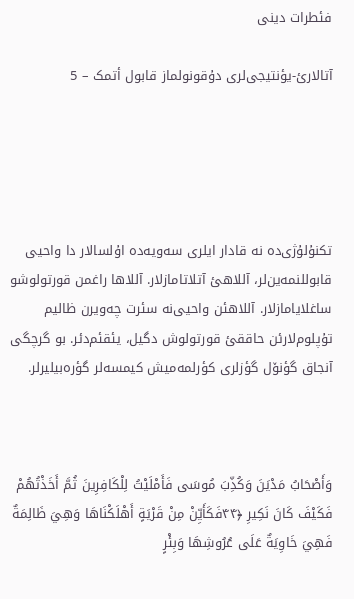فئطرات دینی

آتالارئ-یؤنتیجی‌لری دۇقونولماز قابول أتمک – 5





تکنۇلۇژی‌دە نە قادار ایلری سەویەدە اۇلسالار دا واحیی قابوللنمەین‌لر، آللاهئ آتلاتامازلار. آللاها راغمن قورتولوشو ساغلایامازلار. آللاهئن واحیی‌نە سئرت چەویرن ظالیم تۇپلوم‌لارئن حاققئ قورتولوش دگیل، یئقئم‌دئر. بو گرچگی آنجاق گؤنۆل گؤزلری کؤرلمەمیش کیمسەلر گؤرەبیلیرلر.



وَأَصْحَابُ مَدْيَنَ وَكُذِّبَ مُوسَى فَأَمْلَيْتُ لِلْكَافِرِينَ ثُمَّ أَخَذْتُهُمْ فَكَيْفَ كَانَ نَكِيرِ ﴿۴۴فَكَأَيِّنْ مِنْ قَرْيَةٍ أَهْلَكْنَاهَا وَهِيَ ظَالِمَةٌ فَهِيَ خَاوِيَةٌ عَلَى عُرُوشِهَا وَبِئْرٍ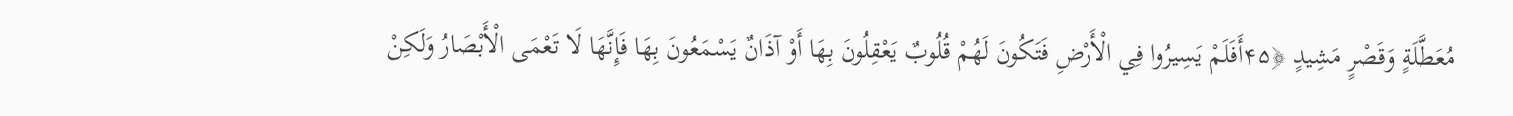مُعَطَّلَةٍ وَقَصْرٍ مَشِيدٍ ﴿۴۵أَفَلَمْ يَسِيرُوا فِي الْأَرْضِ فَتَكُونَ لَهُمْ قُلُوبٌ يَعْقِلُونَ بِهَا أَوْ آذَانٌ يَسْمَعُونَ بِهَا فَإِنَّهَا لَا تَعْمَى الْأَبْصَارُ وَلَكِنْ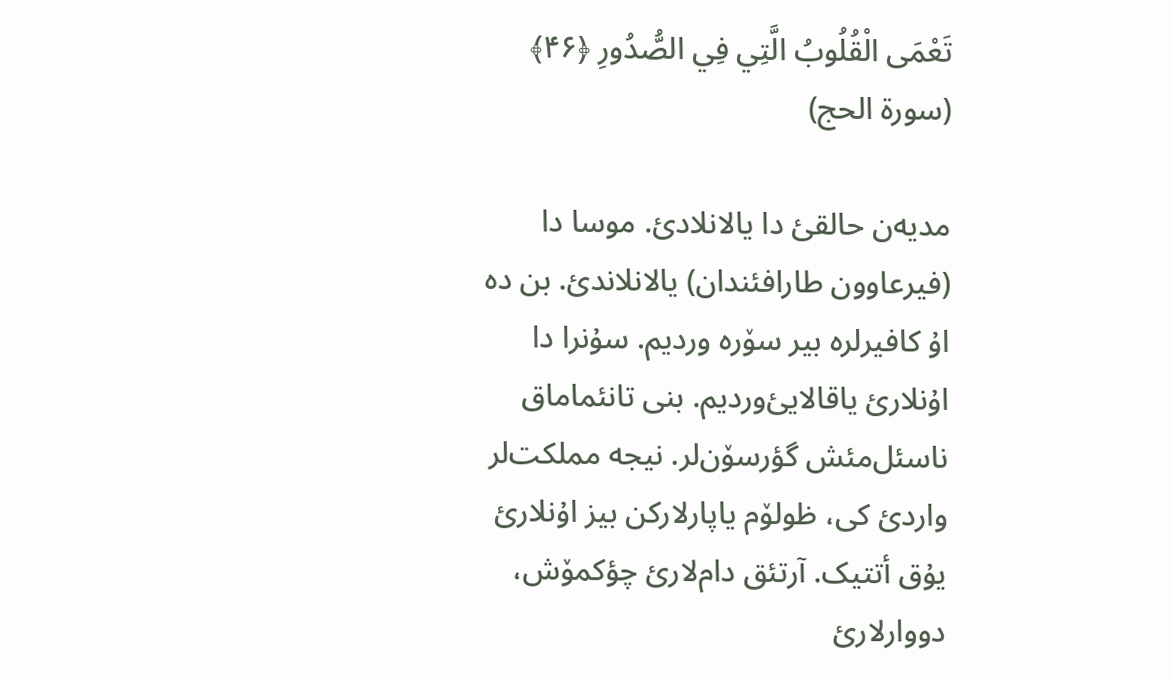تَعْمَى الْقُلُوبُ الَّتِي فِي الصُّدُورِ ﴿۴۶﴾ (سورة الحج)

مدیەن حالقئ دا یالانلادئ. موسا دا (فیرعاوون طارافئندان) یالانلاندئ. بن دە اۇ کافیرلرە بیر سۆرە وردیم. سۇنرا دا اۇنلارئ یاقالایئ‌وردیم. بنی تانئماماق ناسئل‌مئش گؤرسۆن‌لر. نیجە مملکت‌لر واردئ کی، ظولۆم یاپارلارکن بیز اۇنلارئ یۇق أتتیک. آرتئق دام‌لارئ چؤکمۆش، دووارلارئ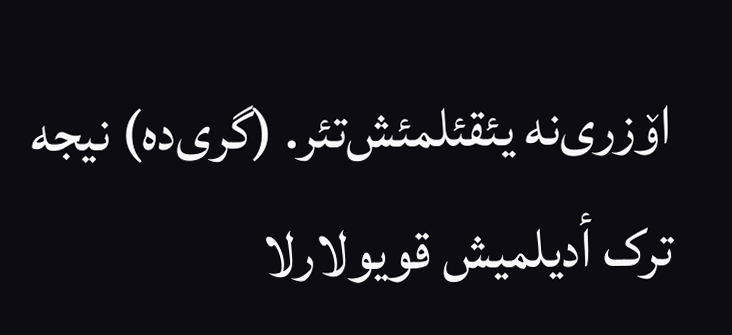اۆزری‌نە یئقئلمئش‌تئر. (گری‌دە) نیجە ترک أدیلمیش قویولارلا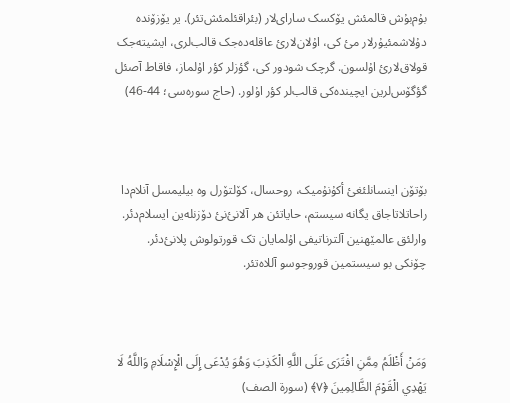بۇم‌بۇش قالمئش یۆکسک سارای‌لار (بئراقئلمئش‌تئر). یر یۆزۆندە دۇلاشمئیۇرلار مئ کی، اۇلان‌لارئ عاقلەدەجک قالب‌لری، ایشیتەجک قولاق‌لارئ اۇلسون. گرچک شودور کی، گؤزلر کؤر اۇلماز، فاقاط آصئل گؤگۆس‌لرین ایچیندەکی قالب‌لر کؤر اۇلور. (حاج سورەسی؛ 44-46)



بۆتۆن اینسانلئغئ أکۇنۇمیک، روحسال، کۆلتۆرل وە بیلیمسل آنلام‌دا راحاتلاتاجاق یگانە سیستم، حایاتئن هر آلانئ‌نئ دۆزنلەین ایسلام‌دئر. وارلئق عالمێهنین آلترناتیفی اۇلمایان تک قورتولوش پلانئ‌دئر. چۆنکی بو سیستمین قوروجوسو آللاەتئر.



وَمَنْ أَظْلَمُ مِمَّنِ افْتَرَى عَلَى اللَّهِ الْكَذِبَ وَهُوَ يُدْعَى إِلَى الْإِسْلَامِ وَاللَّهُ لَا يَهْدِي الْقَوْمَ الظَّالِمِينَ ﴿۷﴾ (سورة الصف)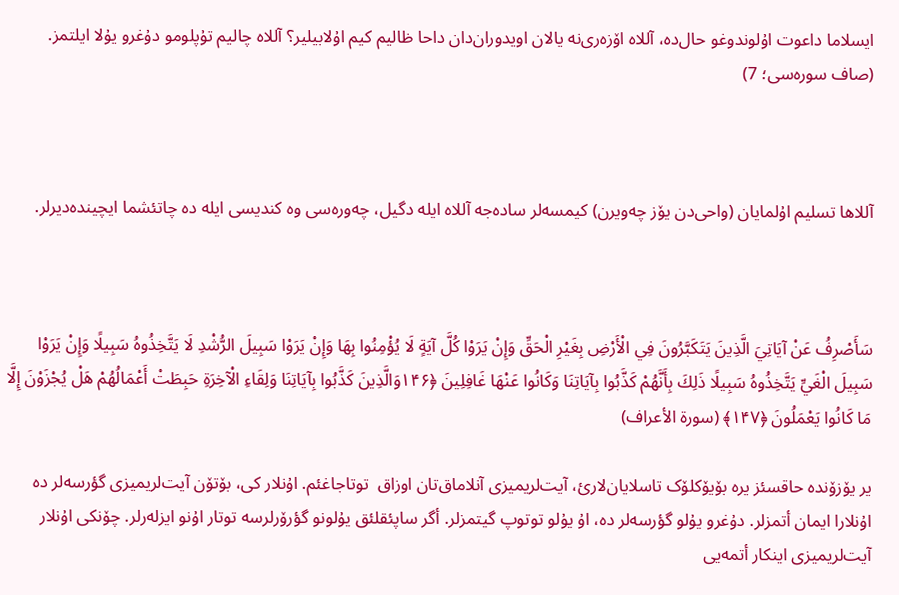ایسلاما داعوت اۇلوندوغو حال‌دە، آللاە اۆزەری‌نە یالان اویدوران‌دان داحا ظالیم کیم اۇلابیلیر؟ آللاە چالیم تۇپلومو دۇغرو یۇلا ایلتمز. (صاف سورەسی؛ 7)



آللاها تسلیم اۇلمایان (واحی‌دن یۆز چەویرن) کیمسەلر سادەجە آللاە ایلە دگیل، چەورەسی وە کندیسی ایلە دە چاتئشما ایچیندەدیرلر.



سَأَصْرِفُ عَنْ آيَاتِيَ الَّذِينَ يَتَكَبَّرُونَ فِي الْأَرْضِ بِغَيْرِ الْحَقِّ وَإِنْ يَرَوْا كُلَّ آيَةٍ لَا يُؤْمِنُوا بِهَا وَإِنْ يَرَوْا سَبِيلَ الرُّشْدِ لَا يَتَّخِذُوهُ سَبِيلًا وَإِنْ يَرَوْا سَبِيلَ الْغَيِّ يَتَّخِذُوهُ سَبِيلًا ذَلِكَ بِأَنَّهُمْ كَذَّبُوا بِآيَاتِنَا وَكَانُوا عَنْهَا غَافِلِينَ ﴿۱۴۶وَالَّذِينَ كَذَّبُوا بِآيَاتِنَا وَلِقَاءِ الْآخِرَةِ حَبِطَتْ أَعْمَالُهُمْ هَلْ يُجْزَوْنَ إِلَّا مَا كَانُوا يَعْمَلُونَ ﴿۱۴۷﴾ (سورة الأعراف)

یر یۆزۆندە حاقسئز یرە بۆیۆکلۆک تاسلایان‌لارئ، آیت‌لریمیزی آنلاماق‌تان اوزاق  توتاجاغئم. اۇنلار کی، بۆتۆن آیت‌لریمیزی گؤرسەلر دە اۇنلارا ایمان أتمزلر. دۇغرو یۇلو گؤرسەلر دە، اۇ یۇلو توتوپ گیتمزلر. أگر ساپئقلئق یۇلونو گؤرۆرلرسە توتار اۇنو ایزلەرلر. چۆنکی اۇنلار آیت‌لریمیزی اینکار أتمەیی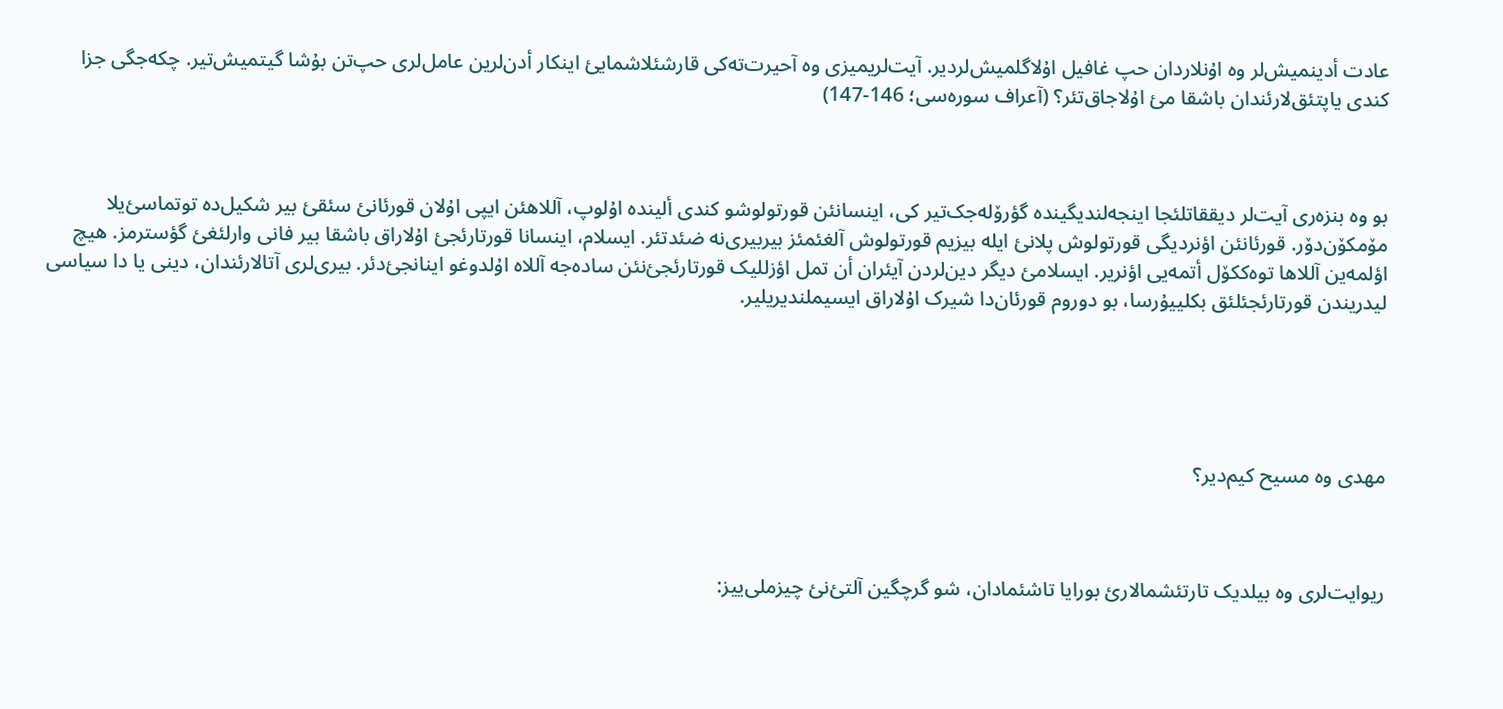عادت أدینمیش‌لر وە اۇنلاردان حپ غافیل اۇلاگلمیش‌لردیر. آیت‌لریمیزی وە آحیرت‌تەکی قارشئلاشمایئ اینکار أدن‌لرین عامل‌لری حپ‌تن بۇشا گیتمیش‌تیر. چکەجگی جزا کندی یاپتئق‌لارئندان باشقا مئ اۇلاجاق‌تئر؟ (آعراف سورەسی؛ 146-147)



بو وە بنزەری آیت‌لر دیققاتلئجا اینجەلندیگیندە گؤرۆلەجک‌تیر کی، اینسانئن قورتولوشو کندی ألیندە اۇلوپ، آللاهئن ایپی اۇلان قورئانئ سئقئ بیر شکیل‌دە توتماسئ‌یلا مۆمکۆن‌دۆر. قورئانئن اؤنردیگی قورتولوش پلانئ ایلە بیزیم قورتولوش آلغئمئز بیربیری‌نە ضئدتئر. ایسلام، اینسانا قورتارئجئ اۇلاراق باشقا بیر فانی وارلئغئ گؤسترمز. هیچ اؤلمەین آللاها توەککۆل أتمەیی اؤنریر. ایسلامئ دیگر دین‌لردن آیئران أن تمل اؤزللیک قورتارئجئ‌نئن سادەجە آللاە اۇلدوغو اینانجئ‌دئر. بیری‌لری آتالارئندان، دینی یا دا سیاسی لیدریندن قورتارئجئلئق بکلییۇرسا، بو دوروم قورئان‌دا شیرک اۇلاراق ایسیملندیریلیر.





مهدی وە مسیح کیم‌دیر؟



ریوایت‌لری وە بیلدیک تارتئشمالارئ بورایا تاشئمادان، شو گرچگین آلتئ‌نئ چیزملی‌ییز: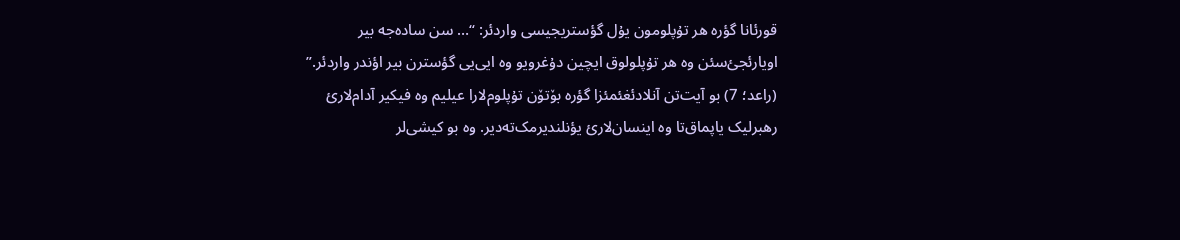قورئانا گؤرە هر تۇپلومون یۇل گؤستریجیسی واردئر: “… سن سادەجە بیر اویارئجئ‌سئن وە هر تۇپلولوق ایچین دۇغرویو وە ایی‌یی گؤسترن بیر اؤندر واردئر.” (راعد؛ 7) بو آیت‌تن آنلادئغئمئزا گؤرە بۆتۆن تۇپلوم‌لارا عیلیم وە فیکیر آدام‌لارئ رهبرلیک یاپماق‌تا وە اینسان‌لارئ یؤنلندیرمک‌تەدیر. وە بو کیشی‌لر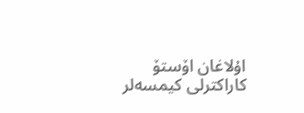اۇلاغان اۆستۆ کاراکترلی کیمسەلر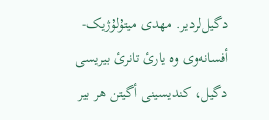دگیل‌لردیر. مهدی میتۇلۇژیک-أفسانەوی وە یارئ تانرئ بیریسی دگیل، کندیسینی أگیتن هر بیر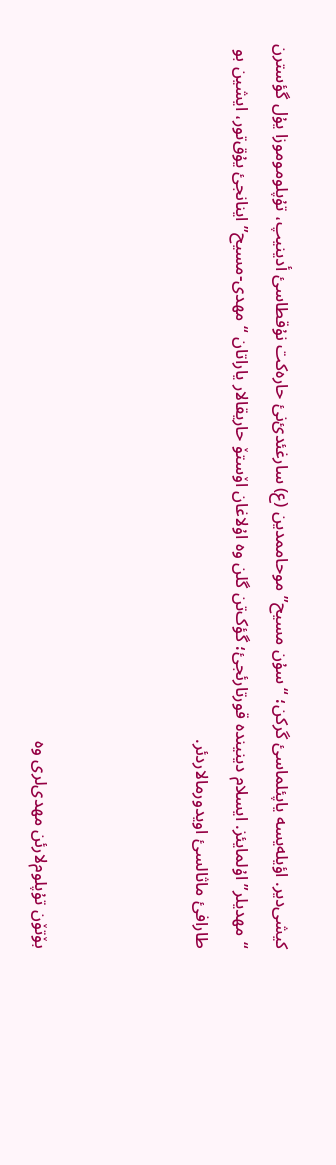کیشی‌دیر. اؤیلەیسە یاپئلماسئ گرکن؛ “سۇن مسیح” موحاممدین (ع) سارغئدئ‌نئ حارەکت نۇقطاسئ أدینیپ، تۇپلوموموزا یۇل گؤسترن “مهدیلر” اۇلمایئز. ایسلام دینیندە قورتارئجئ؛ گؤک‌تن گلن وە اۇلاغان اۆستۆ حاریقالار یاراتان “مهدی-مسیح” اینانجئ یۇق‌تور، ایشین بو طارافئ ماثالسئ اویدورمالاردئر.



بۆتۆن تۇپلوم‌لارئن مهدی‌لری وە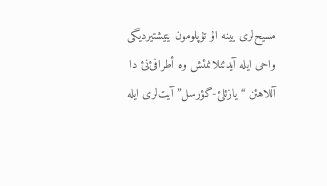مسیح‌لری یینە اۇ تۇپلومون یتیشتیردیگی واحی ایلە آیدئنلانمئش وە أطرافئ‌نئ دا آللاهئن “یازئلئ-گؤرسل” آیت‌لری ایلە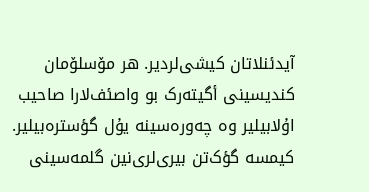آیدئنلاتان کیشی‌لردیر. هر مۆسلۆمان کندیسینی أگیتەرک بو واصئف‌لارا صاحیب اۇلابیلیر وە چەورەسینە یۇل گؤسترەبیلیر. کیمسە گؤک‌تن بیری‌لری‌نین گلمەسینی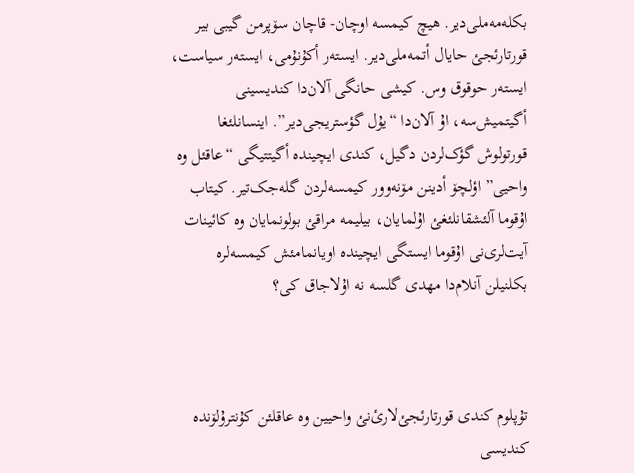بکلەمەملی‌دیر. هیچ کیمسە اوچان- قاچان سۆپرمن گیبی بیر قورتارئجئ حایال أتمەملی‌دیر. ایستەر أکۇنۇمی، ایستەر سیاست، ایستەر حوقوق وس. کیشی حانگی آلان‌دا کندیسینی أگیتمیش‌سە، اۇ آلان‌دا “یۇل گؤستریجی‌دیر”. اینسانلئغا قورتولوش گؤک‌لردن دگیل، کندی ایچیندە أگیتتیگی “عاقئل وە واحیی” اؤلچۆ أدینن مۆنەوور کیمسەلردن گلەجک‌تیر. کیتاب اۇقوما آلئشقانلئغئ اۇلمایان، بیلیمە مراقئ بولونمایان وە کائینات آیت‌لری‌نی اۇقوما ایستگی ایچیندە اویانمامئش کیمسەلرە بکلنیلن آنلام‌دا مهدی گلسە نە اۇلاجاق کی؟



تۇپلوم کندی قورتارئجئ‌لارئ‌نئ واحیین وە عاقلئن کۇنترۇلۆندە کندیسی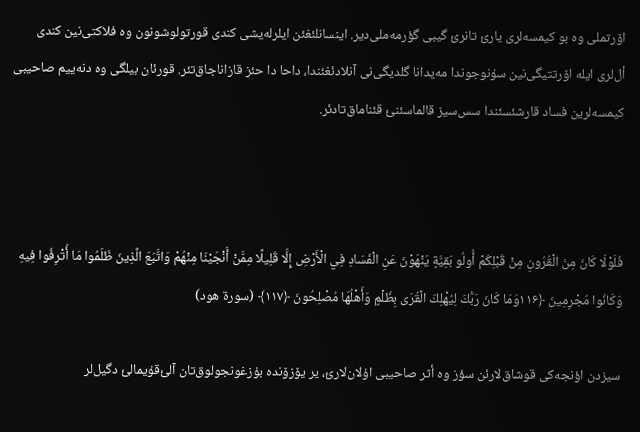اۆرتملی وە بو کیمسەلری یارئ تانرئ گیبی گؤرمەملی‌دیر. اینسانلئغئن ایلرلەیشی کندی قورتولوشونون وە فلاکتی‌نین کندی أل‌لری ایلە اۆرتتیگی‌نین سۇنوجوندا مەیدانا گلدیگی‌نی آنلادئغئندا، داحا دا حئز قازاناجاق‌تئر. قورئان بیلگی وە دنەییم صاحیبی کیمسەلرین فساد قارشئسئندا سس‌سیز قالماسئنئ قئناماق‌تادئر.



فَلَوْلَا كَانَ مِنَ الْقُرُونِ مِنْ قَبْلِكُمْ أُولُو بَقِيَّةٍ يَنْهَوْنَ عَنِ الْفَسَادِ فِي الْأَرْضِ إِلَّا قَلِيلًا مِمَّنْ أَنْجَيْنَا مِنْهُمْ وَاتَّبَعَ الَّذِينَ ظَلَمُوا مَا أُتْرِفُوا فِيهِ وَكَانُوا مُجْرِمِينَ ﴿۱۱۶وَمَا كَانَ رَبُّكَ لِيُهْلِكَ الْقُرَى بِظُلْمٍ وَأَهْلُهَا مُصْلِحُونَ ﴿۱۱۷﴾ (سورة هود)

سیزدن اؤنجەکی قوشاق‌لارئن سؤز وە أثر صاحیبی اۇلان‌لارئ، یر یۆزۆندە بۇزغونجولوق‌تان آلئ‌قۇیمالئ دگیل‌لر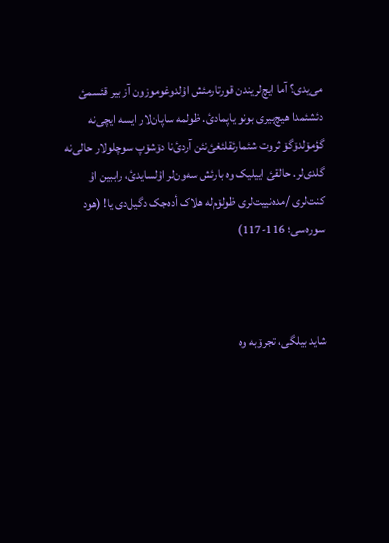می‌یدی؟ آما ایچ‌لریندن قورتارمئش اۇلدوغوموزون آز بیر قئسمئ دئشئمدا هیچ‌بیری بونو یاپمادئ. ظولمە ساپان‌لار ایسە ایچی‌نە گؤمۆلدۆگۆ ثروت شئمارئقلئغئ‌نئن آردئ‌نا دۆشۆپ سوچلولار حالی‌نە گلدی‌لر. حالقئ اییلیک وە بارئش سەون‌لر اۇلسایدئ، راببین اۇ کنت‌لری /مدەنییت‌لری ظولۆم‌لە هلاک أدەجک دگیل‌دی یا! (هود سورەسی؛ 116-117)



شاید بیلگی، تجرۆبە وە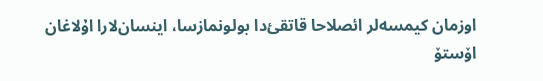اوزمان کیمسەلر ائصلاحا قاتقئ‌دا بولونمازسا، اینسان‌لارا اۇلاغان اۆستۆ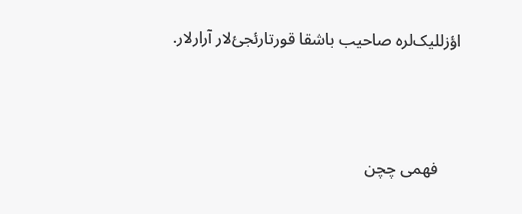اؤزللیک‌لرە صاحیب باشقا قورتارئجئ‌لار آرارلار.



     فهمی چچن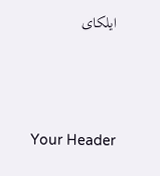ایلکای



Your Header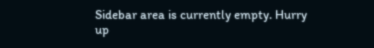Sidebar area is currently empty. Hurry up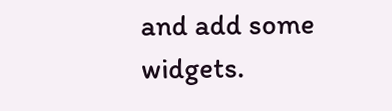and add some widgets.